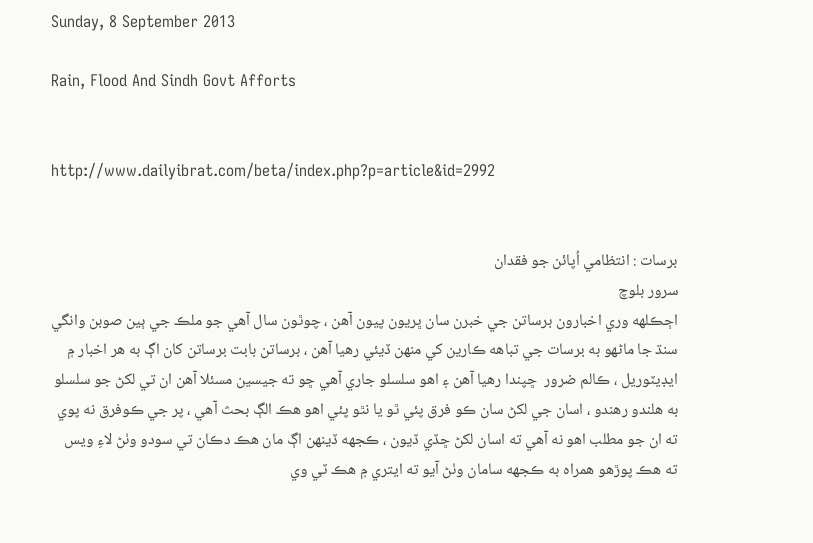Sunday, 8 September 2013

Rain, Flood And Sindh Govt Afforts


http://www.dailyibrat.com/beta/index.php?p=article&id=2992


برسات : انتظامي اُپائن جو فقدان
سرور بلوچ
اڄڪلهه وري اخبارون برساتن جي خبرن سان ڀريون پيون آهن ، چوٿون سال آهي جو ملڪ جي ٻين صوبن وانگي سنڌ جا ماڻهو به برسات جي تباهه ڪارين کي منهن ڏيئي رهيا آهن ، برساتن بابت برساتن کان اڳ به هر اخبار ۾ ايڊيٽوريل ، ڪالم ضرور  ڇپندا رهيا آهن ۽ اهو سلسلو جاري آهي ڇو ته جيسين مسئلا آهن ان تي لکڻ جو سلسلو به هلندو رهندو ، اسان جي لکڻ سان ڪو فرق پئي ٿو يا نٿو پئي اهو هڪ الڳ بحث آهي ، پر جي ڪوفرق نه پوي ته ان جو مطلب اهو نه آهي ته اسان لکڻ ڇڏي ڏيون ، ڪجهه ڏينهن اڳ مان هڪ دڪان تي سودو وٺڻ لاءِ ويس ته هڪ پوڙهو همراه به ڪجهه سامان وٺڻ آيو ته ايتري ۾ هڪ ٽي وي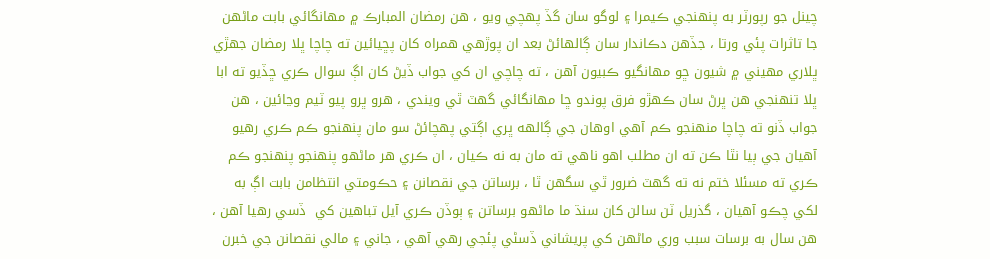چينل جو رپورٽر به پنهنجي ڪيمرا ۽ لوگو سان گڏ پهچي ويو ، هن رمضان المبارڪ ۾ مهانگائي بابت ماڻهن جا تاثرات پئي ورتا ، جڏهن دڪاندار سان ڳالهائڻ بعد ان پوڙهي همراه کان پڇيائين ته چاچا ڀلا رمضان جهڙي ڀلاري مهيني ۾ شيون ڇو مهانگيو ڪبيون آهن ، ته چاچي ان کي جواب ڏيڻ کان اڳ سوال ڪري ڇڏيو ته ابا ڀلا تنهنجي هن ڀرڻ سان ڪهڙو فرق پوندو ڇا مهانگائي گهٽ ٿي ويندي ، هرو ڀرو پيو ٽيم وڃائين ، هن جواب ڏنو ته چاچا منهنجو ڪم آهي اوهان جي ڳالهه ڀري اڳتي پهچائڻ سو مان پنهنجو ڪم ڪري رهيو آهيان جي ٻيا نٿا ڪن ته ان مطلب اهو ناهي ته مان به نه ڪيان ، ان ڪري هر ماڻهو پنهنجو پنهنجو ڪم ڪري ته مسئلا ختم نه ته گهٽ ضرور ٿي سگهن ٿا ، برساتن جي نقصانن ۽ حڪومتي انتظامن بابت اڳ به لکي چڪو آهيان ، گذريل ٽن سالن کان سنڌ ما ماڻهو برساتن ۽ ٻوڏن ڪري آيل تباهين کي  ڏسي رهيا آهن ، هن سال به برسات سبب وري ماڻهن کي پريشاني ڏسڻي پئجي رهي آهي ، جاني ۽ مالي نقصانن جي خبرن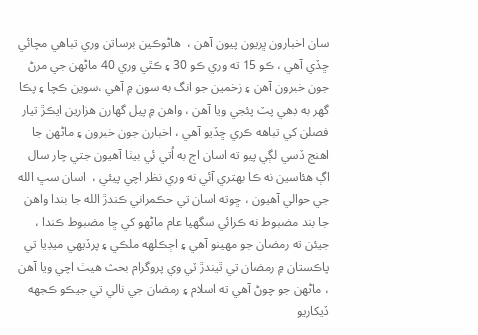سان اخبارون ڀريون پيون آهن ،  هاڻوڪين برساتن وري تباهي مچائي ڇڏي آهي ، ڪو 15 ته وري ڪو 30 ۽ ڪٿي وري 40 ماڻهن جي مرڻ جون خبرون آهن ۽ زخمين جو انگ به سون ۾ آهي ،سوين ڪچا ۽ پڪا گهر به ڊهي پٽ پئجي ويا آهن ، واهن ۾ پيل گهارن هزارين ايڪڙ تيار فصلن کي تباهه ڪري ڇڏيو آهي ، اخبارن جون خبرون ۽ ماڻهن جا اهنج ڏسي لڳي پيو ته اسان اڄ به اُتي ئي بيٺا آهيون جتي چار سال اڳ هئاسين نه ڪا بهتري آئي نه وري نظر اچي پيئي ،  اسان سڀ الله جي حوالي آهيون ، ڇوته اسان تي حڪمراني ڪندڙ الله جا بندا واهن جا بند مضبوط نه ڪرائي سگهيا عام ماڻهو کي ڇا مضبوط ڪندا ، جيئن ته رمضان جو مهينو آهي ۽ اڄڪلهه ملڪي ۽ پرڏيهي ميڊيا تي پاڪستان ۾ رمضان تي ٿيندڙ ٽي وي پروگرام بحث هيٺ اچي ويا آهن ، ماڻهن جو چوڻ آهي ته اسلام ۽ رمضان جي نالي تي جيڪو ڪجهه ڏيکاريو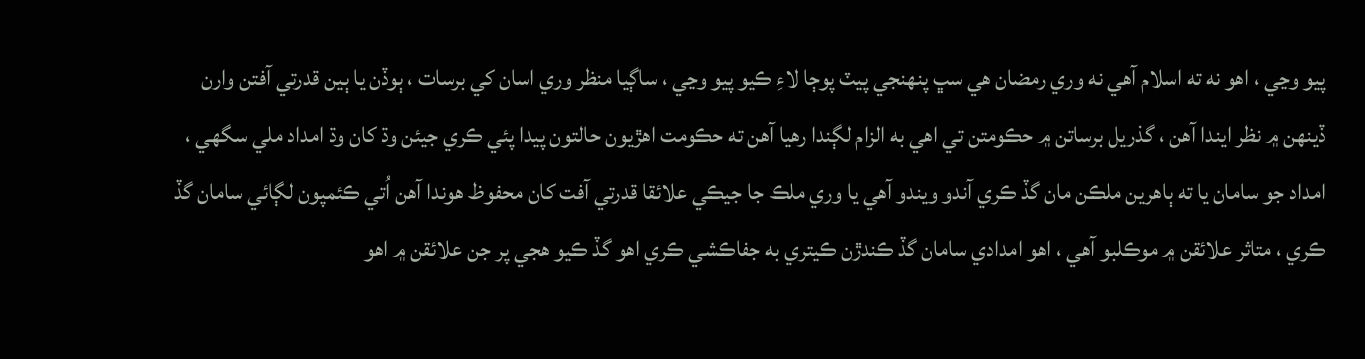پيو وڃي ، اهو نه ته اسلام آهي نه وري رمضان هي سڀ پنهنجي پيٽ پوڄا لاءِ ڪيو پيو وڃي ، ساڳيا منظر وري اسان کي برسات ، ٻوڏن يا ٻين قدرتي آفتن وارن ڏينهن ۾ نظر ايندا آهن ، گذريل برساتن ۾ حڪومتن تي اهي به الزام لڳندا رهيا آهن ته حڪومت اهڙيون حالتون پيدا پئي ڪري جيئن وڌ کان وڌ امداد ملي سگهي ، امداد جو سامان يا ته ٻاهرين ملڪن مان گڏ ڪري آندو ويندو آهي يا وري ملڪ جا جيڪي علائقا قدرتي آفت کان محفوظ هوندا آهن اُتي ڪئمپون لڳائي سامان گڏ ڪري ، متاثر علائقن ۾ موڪلبو آهي ، اهو امدادي سامان گڏ ڪندڙن ڪيتري به جفاڪشي ڪري اهو گڏ ڪيو هجي پر جن علائقن ۾ اهو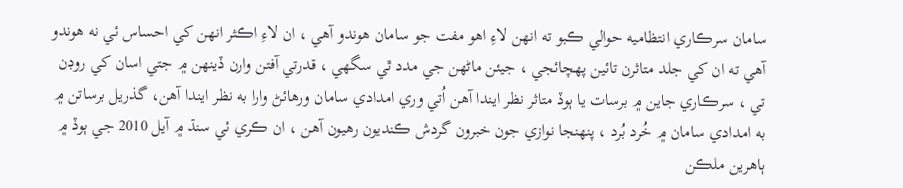سامان سرڪاري انتظاميه حوالي ڪبو ته انهن لاءِ اهو مفت جو سامان هوندو آهي ، ان لاءِ اڪثر انهن کي احساس ئي نه هوندو آهي ته ان کي جلد متاثرن تائين پهچائجي ، جيئن ماڻهن جي مدد ٿي سگهي ، قدرتي آفتن وارن ڏينهن ۾ جتي اسان کي روڊن تي ، سرڪاري جاين ۾ برسات يا ٻوڏ متاثر نظر ايندا آهن اُتي وري امدادي سامان ورهائڻ وارا به نظر ايندا آهن، گذريل برساتن ۾ به امدادي سامان ۾ خُرد بُرد ، پنهنجا نوازي جون خبرون گردش ڪنديون رهيون آهن ، ان ڪري ئي سنڌ ۾ آيل 2010 جي ٻوڏ ۾ ٻاهرين ملڪن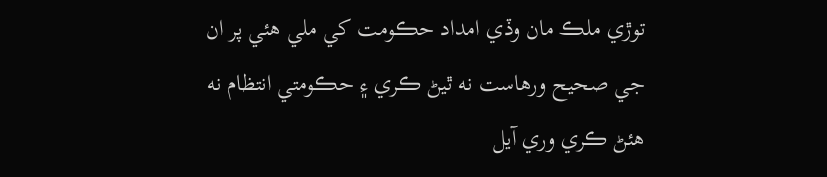توڙي ملڪ مان وڏي امداد حڪومت کي ملي هئي پر ان جي صحيح ورهاست نه ٿيڻ ڪري ۽ حڪومتي انتظام نه هئڻ ڪري وري آيل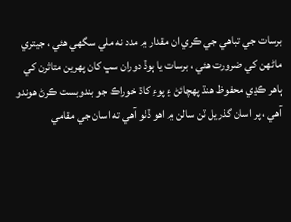برسات جي تباهي جي ڪري ان مقدار ۾ مدد نه ملي سگهي هئي ، جيتري ماڻهن کي ضرورت هئي ، برسات يا ٻوڏ دوران سڀ کان پهرين متاثرن کي ٻاهر ڪڍي محفوظ هنڌ پهچائڻ ۽ پوءِ کاڌ خوراڪ جو بندوبست ڪرڻ هوندو آهي ، پر اسان گذريل ٽن سالن ۾ اهو ڏٺو آهي ته اسان جي مقامي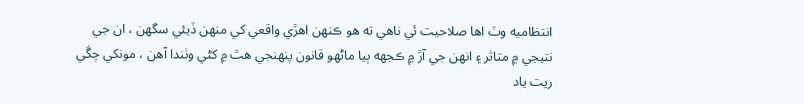انتظاميه وٽ اها صلاحيت ئي ناهي ته هو ڪنهن اهڙي واقعي کي منهن ڏيئي سگهن ، ان جي نتيجي ۾ متاثر ۽ انهن جي آڙ ۾ ڪجهه ٻيا ماڻهو قانون پنهنجي هٿ ۾ کڻي وٺندا آهن ، مونکي چڱي ريت ياد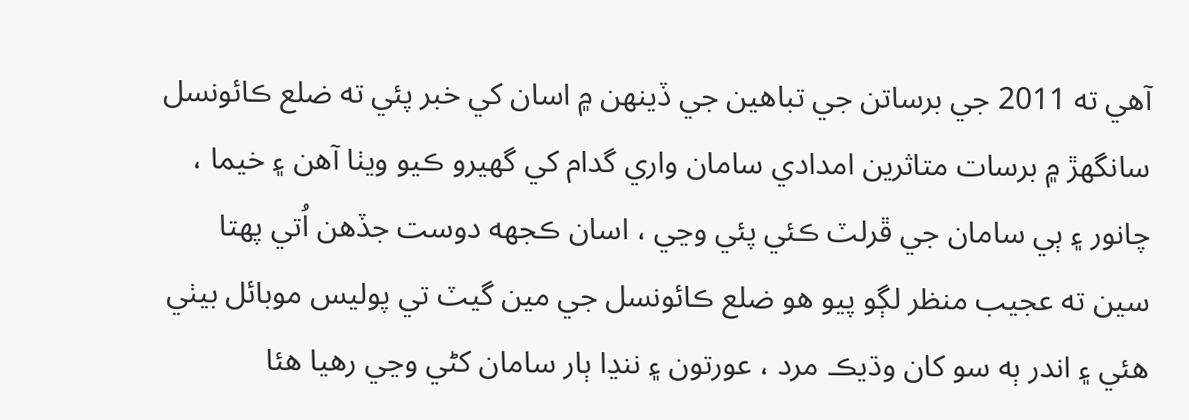آهي ته 2011 جي برساتن جي تباهين جي ڏينهن ۾ اسان کي خبر پئي ته ضلع ڪائونسل سانگهڙ ۾ برسات متاثرين امدادي سامان واري گدام کي گهيرو ڪيو ويٺا آهن ۽ خيما ، چانور ۽ ٻي سامان جي ڦرلٽ ڪئي پئي وڃي ، اسان ڪجهه دوست جڏهن اُتي پهتا سين ته عجيب منظر لڳو پيو هو ضلع ڪائونسل جي مين گيٽ تي پوليس موبائل بيٺي هئي ۽ اندر ٻه سو کان وڌيڪ مرد ، عورتون ۽ ننڍا ٻار سامان کڻي وڃي رهيا هئا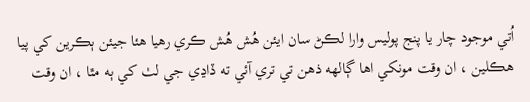اُتي موجود چار يا پنج پوليس وارا لڪڻ سان ايئن هُش هُش ڪري رهيا هئا جيئن ٻڪرين کي پيا هڪلين ، ان وقت مونکي اها ڳالهه ذهن تي تري آئي ته ڏاڍي جي لٺ کي ٻه مٿا ، ان وقت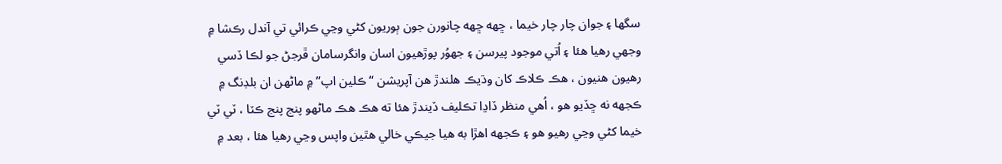سگها ۽ جوان چار چار خيما ، ڇهه ڇهه چانورن جون ٻوريون کڻي وڃي ڪرائي تي آندل رڪشا ۾ وجهي رهيا هئا ۽ اُتي موجود پيرسن ۽ جهوُر پوڙهيون اسان وانگرسامان ڦرجڻ جو لڪا ڏسي رهيون هنيون ، هڪ ڪلاڪ کان وڌيڪ هلندڙ هن آپريشن “ڪلين اپ” ۾ ماڻهن ان بلڊنگ ۾ ڪجهه نه ڇڏيو هو ، اُهي منظر ڏاڍا تڪليف ڏيندڙ هئا ته هڪ هڪ ماڻهو پنج پنج ڪٽا ، ٽي ٽي خيما کڻي وڃي رهيو هو ۽ ڪجهه اهڙا به هيا جيڪي خالي هٿين واپس وڃي رهيا هئا ، بعد ۾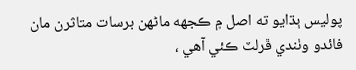پوليس ٻڌايو ته اصل ۾ ڪجهه ماڻهن برسات متاثرن مان فائدو وٺندي ڦرلٽ ڪئي آهي ،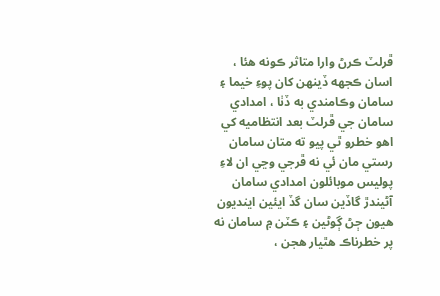ڦرلٽ ڪرڻ وارا متاثر ڪونه هئا ، اسان ڪجهه ڏينهن کان پوءِ خيما ۽ سامان وڪامندي به ڏٺا ، امدادي سامان جي ڦرلٽ بعد انتظاميه کي اهو خطرو ٿي پيو ته متان سامان رستي مان ئي نه ڦرجي وڃي ان لاءِ پوليس موبائلون امدادي سامان آڻيندڙ گاڏين سان گڏ ايئين اينديون هيون ڄڻ ڳوڻين ۽ ڪٽن ۾ سامان نه پر خطرناڪ هٿيار هجن ،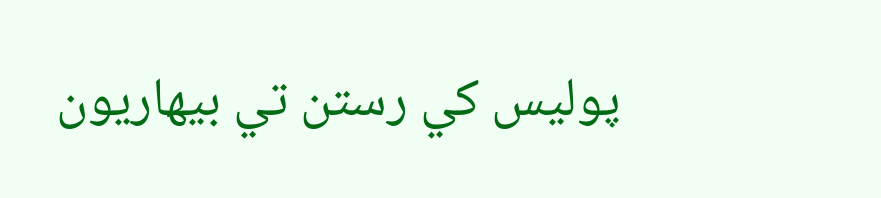پوليس کي رستن تي بيهاريون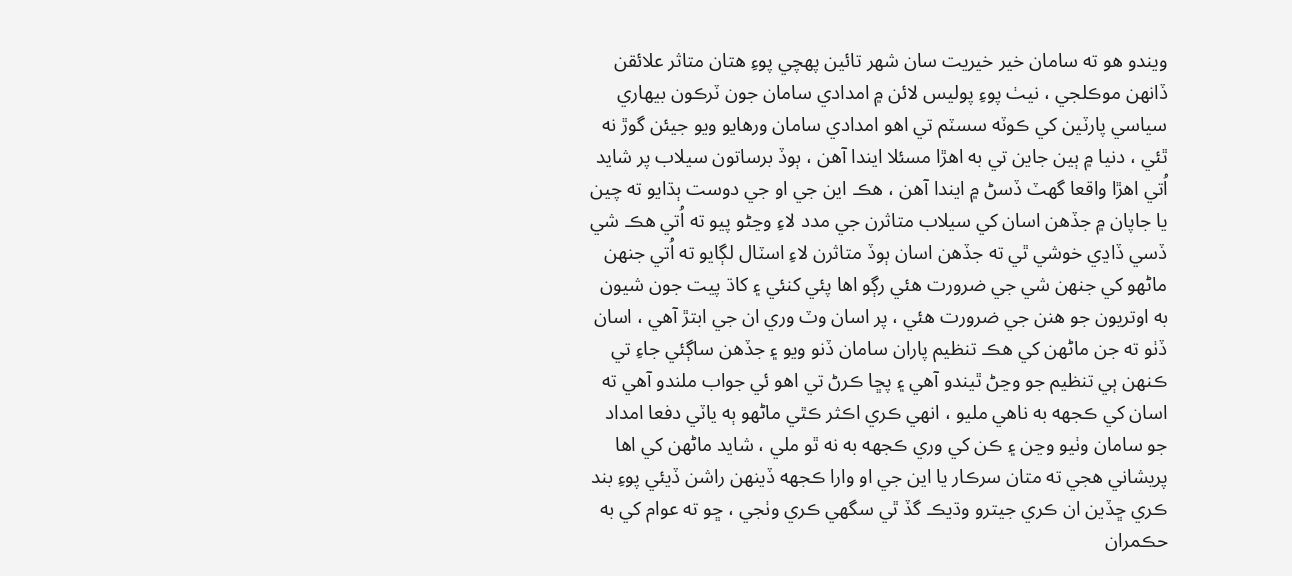ويندو هو ته سامان خير خيريت سان شهر تائين پهچي پوءِ هتان متاثر علائقن ڏانهن موڪلجي ، نيٺ پوءِ پوليس لائن ۾ امدادي سامان جون ٽرڪون بيهاري سياسي پارٽين کي ڪوٽه سسٽم تي اهو امدادي سامان ورهايو ويو جيئن گوڙ نه ٿئي ، دنيا ۾ ٻين جاين تي به اهڙا مسئلا ايندا آهن ، ٻوڏ برساتون سيلاب پر شايد اُتي اهڙا واقعا گهٽ ڏسڻ ۾ ايندا آهن ، هڪ اين جي او جي دوست ٻڌايو ته چين يا جاپان ۾ جڏهن اسان کي سيلاب متاثرن جي مدد لاءِ وڃڻو پيو ته اُتي هڪ شي ڏسي ڏاڍي خوشي ٿي ته جڏهن اسان ٻوڏ متاثرن لاءِ اسٽال لڳايو ته اُتي جنهن ماڻهو کي جنهن شي جي ضرورت هئي رڳو اها پئي کنئي ۽ کاڌ پيت جون شيون به اوتريون جو هنن جي ضرورت هئي ، پر اسان وٽ وري ان جي ابتڙ آهي ، اسان ڏٺو ته جن ماڻهن کي هڪ تنظيم پاران سامان ڏنو ويو ۽ جڏهن ساڳئي جاءِ تي ڪنهن ٻي تنظيم جو وڃڻ ٿيندو آهي ۽ پڇا ڪرڻ تي اهو ئي جواب ملندو آهي ته اسان کي ڪجهه به ناهي مليو ، انهي ڪري اڪثر ڪٿي ماڻهو ٻه ياٽي دفعا امداد جو سامان وٺيو وڃن ۽ ڪن کي وري ڪجهه به نه ٿو ملي ، شايد ماڻهن کي اها پريشاني هجي ته متان سرڪار يا اين جي او وارا ڪجهه ڏينهن راشن ڏيئي پوءِ بند ڪري ڇڏين ان ڪري جيترو وڌيڪ گڏ ٿي سگهي ڪري وٺجي ، ڇو ته عوام کي به حڪمران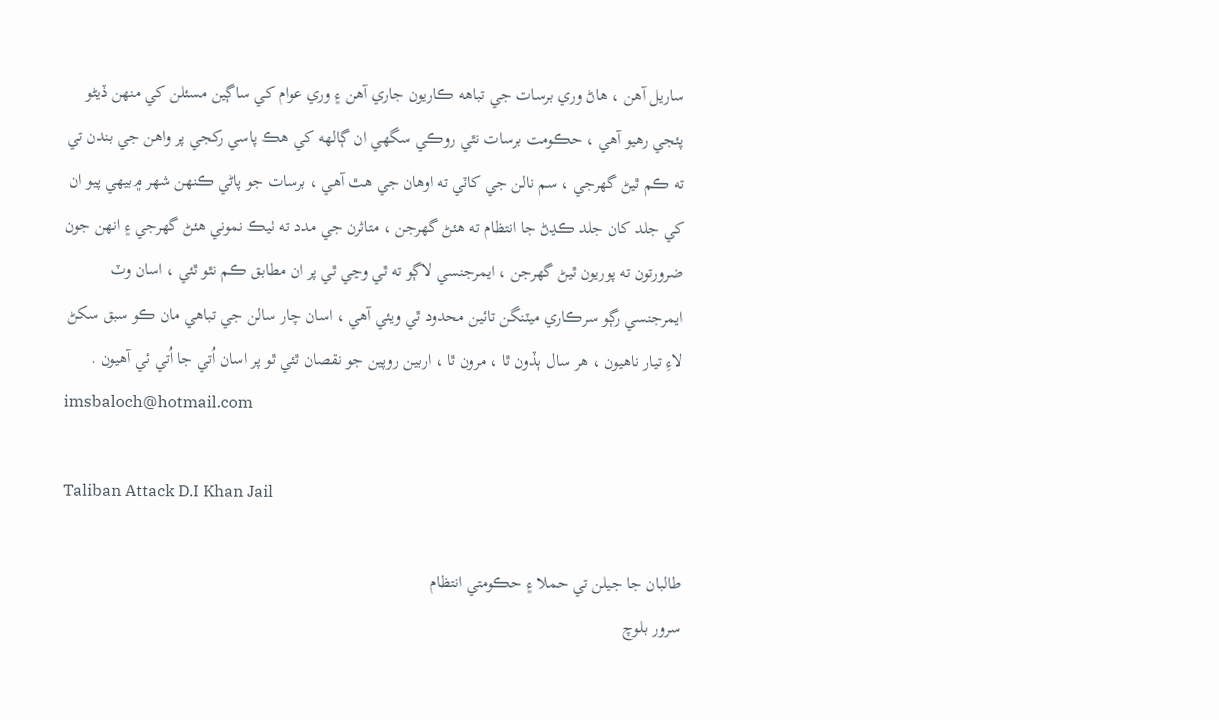ساريل آهن ، هاڻ وري برسات جي تباهه ڪاريون جاري آهن ۽ وري عوام کي ساڳين مسئلن کي منهن ڏيڻو پئجي رهيو آهي ، حڪومت برسات نٿي روڪي سگهي ان ڳالهه کي هڪ پاسي رکجي پر واهن جي بندن تي ته ڪم ٿيڻ گهرجي ، سم نالن جي کاٽي ته اوهان جي هٿ آهي ، برسات جو پاڻي ڪنهن شهر ۾بيهي پيو ان کي جلد کان جلد ڪڍڻ جا انتظام ته هئڻ گهرجن ، متاثرن جي مدد ته ٺيڪ نموني هئڻ گهرجي ۽ انهن جون ضرورتون ته پوريون ٿيڻ گهرجن ، ايمرجنسي لاڳو ته ٿي وڃي ٿي پر ان مطابق ڪم نٿو ٿئي ، اسان وٽ ايمرجنسي رڳو سرڪاري ميٽنگن تائين محدود ٿي ويئي آهي ، اسان چار سالن جي تباهي مان ڪو سبق سکڻ لاءِ تيار ناهيون ، هر سال ٻڏون ٿا ، مرون ٿا ، اربين روپين جو نقصان ٿئي ٿو پر اسان اُتي جا اُتي ئي آهيون .
imsbaloch@hotmail.com

Taliban Attack D.I Khan Jail

طالبان جا جيلن تي حملا ۽ حڪومتي انتظام
سرور بلوچ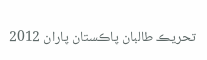تحريڪ طالبان پاڪستان پاران 2012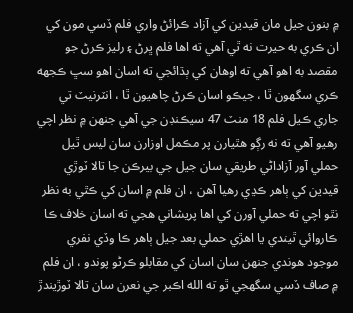۾ بنون جيل مان قيدين کي آزاد ڪرائڻ واري فلم ڏسي مون کي ان ڪري به حيرت نه ٿي آهي ته اها فلم ڀرڻ ۽ رليز ڪرڻ جو مقصد به اهو آهي ته اوهان کي ٻڌائجي ته اسان اهو سڀ ڪجهه ڪري سگهون ٿا ، جيڪو اسان ڪرڻ چاهيون ٿا ، انٽرنيٽ تي جاري ڪيل فلم 18 منٽ 47 سيڪنڊن جي آهي جنهن ۾ نظر اچي رهيو آهي ته نه رڳو هٿيارن پر مڪمل اوزارن سان ليس ٿيل حملي آور آزاداڻي طريقي سان جيل جي بيرڪن جا تالا ٽوڙي قيدين کي ٻاهر ڪڍي رهيا آهن ، ان فلم ۾ اسان کي ڪٿي به نظر نٿو اچي ته حملي آورن کي اها پريشاني هجي ته اسان خلاف ڪا ڪاروائي ٿيندي يا اهڙي حملي بعد جيل ٻاهر ڪا وڏي نفري موجود هوندي جنهن سان اسان کي مقابلو ڪرڻو پوندو ، ان فلم ۾ صاف ڏسي سگهجي ٿو ته الله اڪبر جي نعرن سان تالا ٽوڙيندڙ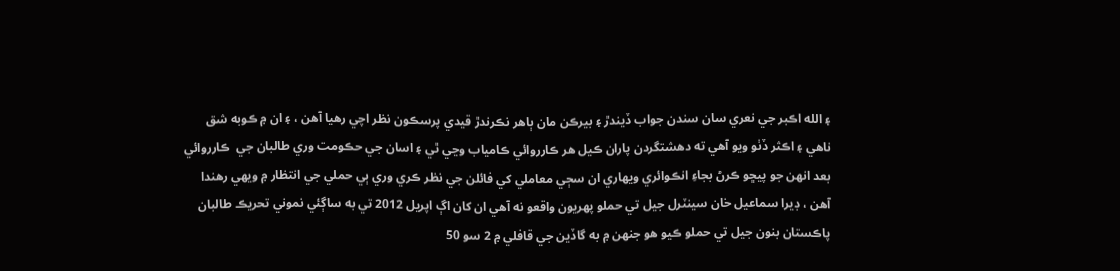۽ الله اڪبر جي نعري سان سندن جواب ڏيندڙ ۽ بيرڪن مان ٻاهر نڪرندڙ قيدي پرسڪون نظر اچي رهيا آهن ، ۽ ان ۾ ڪوبه شق ناهي ۽ اڪثر ڏٺو ويو آهي ته دهشتگردن پاران ڪيل هر ڪارروائي ڪامياب وڃي ٿي ۽ اسان جي حڪومت وري طالبان جي  ڪارروائي بعد انهن جو پيڇو ڪرڻ بجاءِ انڪوائري ويهاري ان سڄي معاملي کي فائلن جي نظر ڪري وري ٻي حملي جي انتظار ۾ ويهي رهندا آهن ، ڊيرا سماعيل خان سينٽرل جيل تي حملو پهريون واقعو نه آهي ان کان اڳ اپريل 2012 تي به ساڳئي نموني تحريڪ طالبان پاڪستان بنون جيل تي حملو ڪيو هو جنهن ۾ به گاڏين جي قافلي ۾ 2 سو 50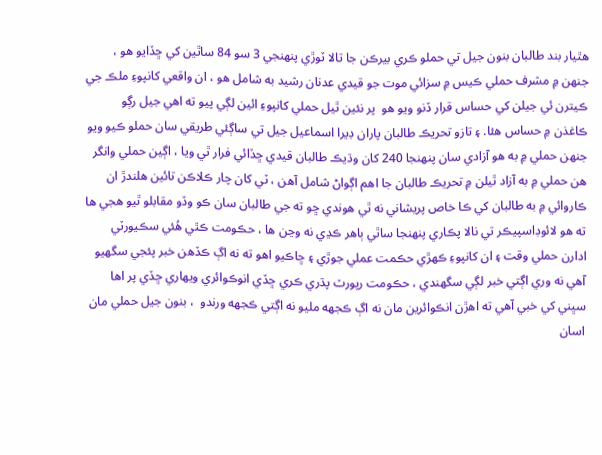هٿيار بند طالبان بنون جيل تي حملو ڪري بيرڪن جا تالا ٽوڙي پنهنجي 3 سو 84 ساٿين کي ڇڏايو هو ، جنهن ۾ مشرف حملي ڪيس ۾ سزائي موت جو قيدي عدنان رشيد به شامل هو ، ان واقعي کانپوءِ ملڪ جي ڪيترن ئي جيلن کي حساس قرار ڏنو ويو هو  پر نئين ٿيل حملي کانپوءِ ائين لڳي پيو ته اهي جيل رڳو ڪاغذن ۾ حساس هئا. ۽ تازو تحريڪ طالبان پاران ڊيرا اسماعيل جيل تي ساڳئي طريقي سان حملو ڪيو ويو جنهن حملي ۾ به هو آزادي سان پنهنجا 240 کان وڌيڪ طالبان قيدي ڇڏائي فرار ٿي ويا ، اڳين حملي وانگر هن حملي ۾ به آزاد ٿيلن ۾ تحريڪ طالبان جا اهم اڳواڻ شامل آهن ، ٽي کان چار ڪلاڪن تائين هلندڙ ان ڪاروائي ۾ به طالبان کي ڪا خاص پريشاني نه ٿي هوندي ڇو ته جي طالبان سان ڪو وڏو مقابلو ٿيو هجي ها ته هو لائوڊاسپيڪر تي نالا پڪاري پنهنجا ساٿي ٻاهر ڪڍي نه وڃن ها ، حڪومت ڪٿي هُئي سڪيورٽي ادارن حملي وقت ۽ ان کانپوءِ ڪهڙي حڪمت عملي جوڙي ۽ ڇاڪيو اهو ته نه اڳ ڪڏهن خبر پئجي سگهيو آهي نه وري اڳتي خبر لڳي سگهندي ، حڪومت رپورٽ پڌري ڪري ڇڏي انوڪوائري ويهاري ڇڏي پر اها سڀني کي خبي آهي ته اهڙن انڪوائرين مان نه اڳ ڪجهه مليو نه اڳتي ڪجهه ورندو  ، بنون جيل حملي مان اسان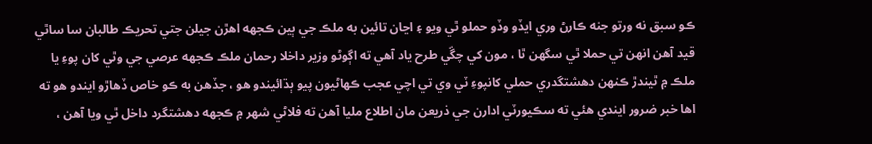ڪو سبق نه ورتو جنه ڪارڻ وري ايڏو وڏو حملو ٿي ويو ۽ اڃان تائين به ملڪ جي ٻين ڪجهه اهڙن جيلن جتي تحريڪ طالبان سا ساٿي قيد آهن انهن تي حملا ٿي سگهن ٿا ، مون کي چڱي طرح ياد آهي ته اڳوڻو وزير داخلا رحمان ملڪ ڪجهه عرصي جي وٿي کان پوءِ يا ملڪ ۾ ٿيندڙ ڪنهن دهشتگدري حملي کانپوءِ ٽي وي تي اچي عجب ڪهاڻيون پيو ٻڌائيندو هو ، جڏهن به ڪو خاص ڏهاڙو ايندو هو ته اها خبر ضرور ايندي هئي ته سڪيورٽي ادارن جي ذريعن مان اطلاع مليا آهن ته فلاڻي شهر ۾ ڪجهه دهشتگرد داخل ٿي ويا آهن ،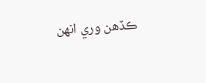ڪڏهن وري انهن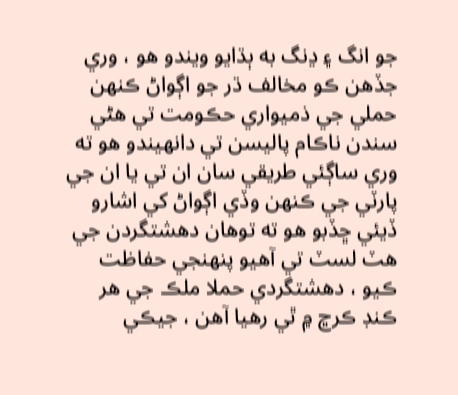جو انگ ۽ ڍنگ به ٻڌايو ويندو هو ، وري جڏهن ڪو مخالف ڌر جو اڳواڻ ڪنهن حملي جي ذميواري حڪومت تي هڻي سندن ناڪام پاليسن تي دانهيندو هو ته وري ساڳئي طريقي سان ان تي يا ان جي پارٽي جي ڪنهن وڏي اڳواڻ کي اشارو ڏيئي ڇڏبو هو ته توهان دهشتگردن جي هٽ لسٽ تي آهيو پنهنجي حفاظت ڪيو ، دهشتگردي حملا ملڪ جي هر ڪنڊ ڪرڇ ۾ ٿي رهيا آهن ، جيڪي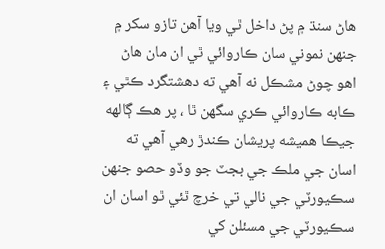هاڻ سنڌ ۾ پڻ داخل ٿي ويا آهن تازو سکر ۾ جنهن نموني سان ڪاروائي ٿي ان مان هاڻ اهو چوڻ مشڪل نه آهي ته دهشتگرد ڪٿي ۽ ڪابه ڪاروائي ڪري سگهن ٿا ، پر هڪ ڳالهه جيڪا هميشه پريشان ڪندڙ رهي آهي ته اسان جي ملڪ جي بجٽ جو وڏو حصو جنهن سڪيورٽي جي نالي تي خرچ ٿئي ٿو اسان ان سڪيورٽي جي مسئلن کي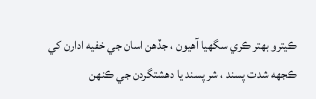ڪيترو بهتر ڪري سگهيا آهيون ، جڏهن اسان جي خفيه ادارن کي ڪجهه شدت پسند ، شر پسند يا دهشتگردن جي ڪنهن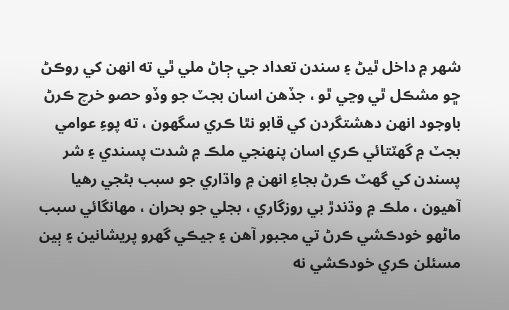شهر ۾ داخل ٿيڻ ۽ سندن تعداد جي ڄاڻ ملي ٿي ته انهن کي روڪڻ ڇو مشڪل ٿي وڃي ٿو ، جڏهن اسان بجٽ جو وڏو حصو خرچ ڪرڻ باوجود انهن دهشتگردن کي قابو نٿا ڪري سگهون ، ته پوءِ عوامي بجٽ ۾ گهٽتائي ڪري اسان پنهنجي ملڪ ۾ شدت پسندي ۽ شر پسندن کي گهٽ ڪرڻ بجاءِ انهن ۾ واڌاري جو سبب بڻجي رهيا آهيون ، ملڪ ۾ وڌندڙ بي روزگاري ، بجلي جو بحران ، مهانگائي سبب ماڻهو خودڪشي ڪرڻ تي مجبور آهن ۽ جيڪي گهرو پريشانين ۽ ٻين مسئلن ڪري خودڪشي نه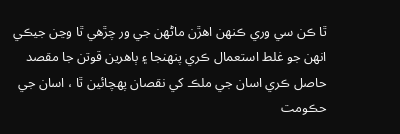ٿا ڪن سي وري ڪنهن اهڙن ماڻهن جي ور چڙهي ٿا وڃن جيڪي انهن جو غلط استعمال ڪري پنهنجا ۽ ٻاهرين قوتن جا مقصد حاصل ڪري اسان جي ملڪ کي نقصان پهچائين ٿا ، اسان جي حڪومت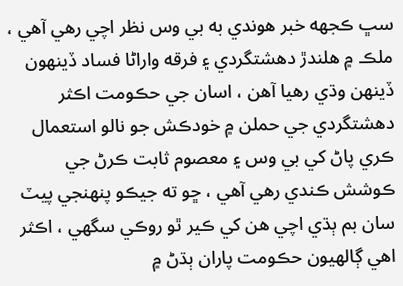سڀ ڪجهه خبر هوندي به بي وس نظر اچي رهي آهي ، ملڪ ۾ هلندڙ دهشتگردي ۽ فرقه واراڻا فساد ڏينهون ڏينهن وڌي رهيا آهن ، اسان جي حڪومت اڪثر دهشتگردي جي حملن ۾ خودڪش جو نالو استعمال ڪري پاڻ کي بي وس ۽ معصوم ثابت ڪرڻ جي ڪوشش ڪندي رهي آهي ، ڇو ته جيڪو پنهنجي پيٽ سان بم ٻڌي اچي هن کي ڪير ٿو روڪي سگهي ، اڪثر اهي ڳالهيون حڪومت پاران ٻڌڻ ۾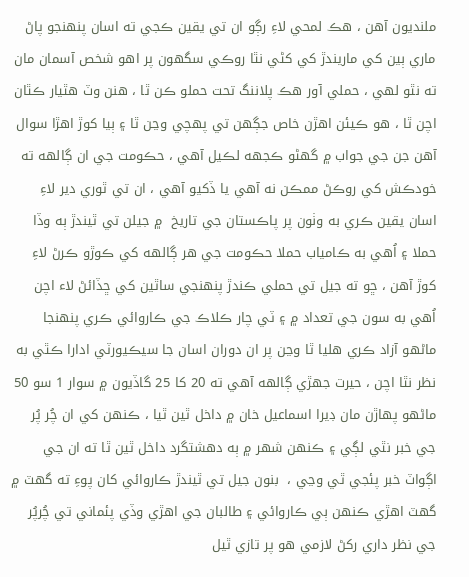ملنديون آهن ، هڪ لمحي لاءِ رڳو ان تي يقين ڪجي ته اسان پنهنجو پاڻ ماري ٻين کي ماريندڙ کي کڻي نٿا روڪي سگهون پر اهو شخص آسمان مان ته نٿو لهي ، حملي آور هڪ پلاننگ تحت حملو ڪن ٿا ، هنن وٽ هٿيار ڪٿان اچن ٿا ، هو ڪيئن اهڙن خاص جڳهن تي پهچي وڃن ٿا ۽ ٻيا کوڙ اهڙا سوال آهن جن جي جواب ۾ گهڻو ڪجهه لڪيل آهي ، حڪومت جي ان ڳالهه ته خودڪش کي روڪڻ ممڪن نه آهي يا ڏکيو آهي ، ان تي ٿوري دير لاءِ اسان يقين ڪري به وٺون پر پاڪستان جي تاريخ  ۾ جيلن تي ٿيندڙ ٻه وڏا حملا ۽ اُهي به ڪامياب حملا حڪومت جي هر ڳالهه کي ڪوڙو ڪرڻ لاءِ کوڙ آهن ، ڇو ته جيل تي حملي ڪندڙ پنهنجي ساٿين کي ڇڏائڻ لاء اچن اُهي به سون جي تعداد ۾ ۽ ٽي چار ڪلاڪ جي ڪاروائي ڪري پنهنجا ماڻهو آزاد ڪري هليا ٿا وڃن پر ان دوران اسان جا سيڪيورٽي ادارا ڪٿي به نظر نٿا اچن ، حيرت جهڙي ڳالهه آهي ته 20 کا 25 گاڏيون ۾ سوار 1 سو 50 ماڻهو پهاڙن مان ڊيرا اسماعيل خان ۾ داخل ٿين ٿيا ، ڪنهن کي ان چُر پُر جي خبر نٿي لڳي ۽ ڪنهن شهر ۾ ٻه دهشتگرد داخل ٿين ٿا ته ان جي اڳواٽ خبر پئجي ٿي وڃي ،  بنون جيل تي ٿيندڙ ڪاروائي کان پوءِ ته گهٽ ۾ گهٽ اهڙي ڪنهن ٻي ڪاروائي ۽ طالبان جي اهڙي وڏي پئماني تي چُرپُر جي نظر داري رکڻ لازمي هو پر تازي ٿيل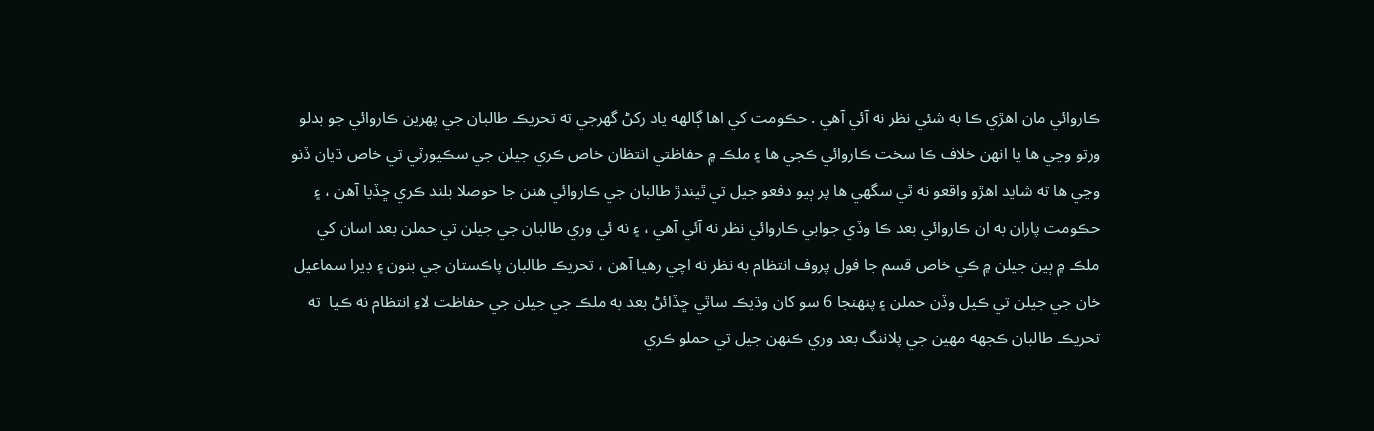ڪاروائي مان اهڙي ڪا به شئي نظر نه آئي آهي . حڪومت کي اها ڳالهه ياد رکڻ گهرجي ته تحريڪ طالبان جي پهرين ڪاروائي جو بدلو ورتو وڃي ها يا انهن خلاف ڪا سخت ڪاروائي ڪجي ها ۽ ملڪ ۾ حفاظتي انتظان خاص ڪري جيلن جي سڪيورٽي تي خاص ڌيان ڏنو وڃي ها ته شايد اهڙو واقعو نه ٿي سگهي ها پر ٻيو دفعو جيل تي ٿيندڙ طالبان جي ڪاروائي هنن جا حوصلا بلند ڪري ڇڏيا آهن ، ۽ حڪومت پاران به ان ڪاروائي بعد ڪا وڏي جوابي ڪاروائي نظر نه آئي آهي ، ۽ نه ئي وري طالبان جي جيلن تي حملن بعد اسان کي ملڪ ۾ ٻين جيلن ۾ ڪي خاص قسم جا فول پروف انتظام به نظر نه اچي رهيا آهن ، تحريڪ طالبان پاڪستان جي بنون ۽ ڊيرا سماعيل خان جي جيلن تي ڪيل وڏن حملن ۽ پنهنجا 6 سو کان وڌيڪ ساٿي ڇڏائڻ بعد به ملڪ جي جيلن جي حفاظت لاءِ انتظام نه ڪيا  ته تحريڪ طالبان ڪجهه مهين جي پلاننگ بعد وري ڪنهن جيل تي حملو ڪري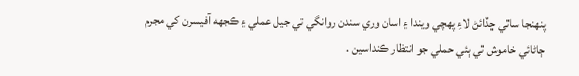پنهنجا ساٿي ڇڏائڻ لاءِ پهچي ويندا ۽ اسان وري سندن روانگي تي جيل عملي ۽ ڪجهه آفيسرن کي مجرم ڄاڻائي خاموش ٿي ٻئي حملي جو انتظار ڪنداسين .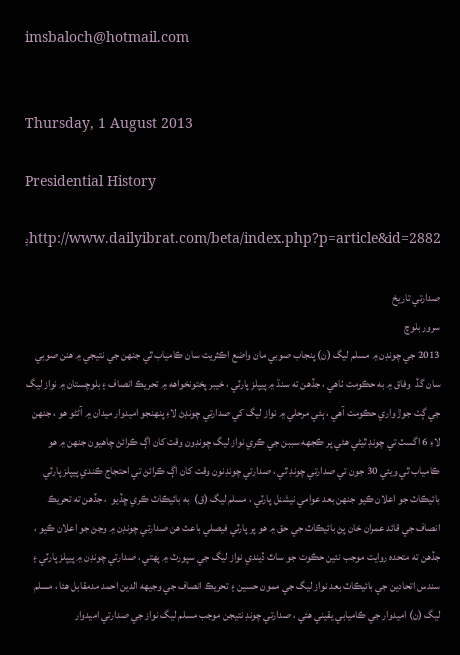imsbaloch@hotmail.com


Thursday, 1 August 2013

Presidential History

ڍhttp://www.dailyibrat.com/beta/index.php?p=article&id=2882

صدارتي تاريخ
سرور بلوچ
2013 جي چونڊن ۾ مسلم ليگ (ن) پنجاب صوبي مان واضع اڪثريت سان ڪامياب ٿي جنهن جي نتيجي ۾ هنن صوبي سان گڏ  وفاق ۾ به حڪومت ٺاهي ، جڏهن ته سنڌ ۾ پيپلز پارٽي ، خيبر پختونخواهه ۾ تحريڪ انصاف ۽ بلوچستان ۾ نواز ليگ جي ڳٺ جوڙ واري حڪومت آهي ، ٻئي مرحلي ۾ نواز ليگ کي صدارتي چونڊڻ لاءِ پنهنجو اميدوار ميدان ۾ آڻڻو هو ، جنهن لاءِ 6 اگسٽ تي چونڊ ٿيڻي هئي پر ڪجهه سببن جي ڪري نواز ليگ چونڊون وقت کان اڳ ڪرائڻ چاهيون جنهن ۾ هو ڪامياب ٿي ويئي 30 جون تي صدارتي چونڊ ٿي ، صدارتي چونڊنون وقت کان اڳ ڪرائڻ تي احتجاج ڪندي پيپلز پارٽي  بائيڪاٽ جو اعلان ڪيو جنهن بعد عوامي نيشنل پارٽي ، مسلم ليگ (ق)  به بائيڪاٽ ڪري ڇڏيو  ، جڏهن ته تحريڪ انصاف جي قائد عمران خان پڻ بائيڪاٽ جي حق ۾ هو پر پارٽي فيصلي باعث هن صدارتي چونڊن ۾ وڃڻ جو اعلان ڪيو ، جڏهن ته متحده روايت موجب نئين حڪوت جو ساٿ ڏيندي نواز ليگ جي سپورٽ ۾ پهتي ، صدارتي چونڊن ۾ پيپلز پارٽي ۽ سندس اتحادين جي بائيڪاٽ بعد نواز ليگ جي ممون حسين ۽ تحريڪ انصاف جي وجيهه الدين احمد مدمقابل هئا ، مسلم ليگ (ن) اميدوار جي ڪاميابي يقيني هئي ، صدارتي چونڊ نتيجن موجب مسلم ليگ نواز جي صدارتي اميدوار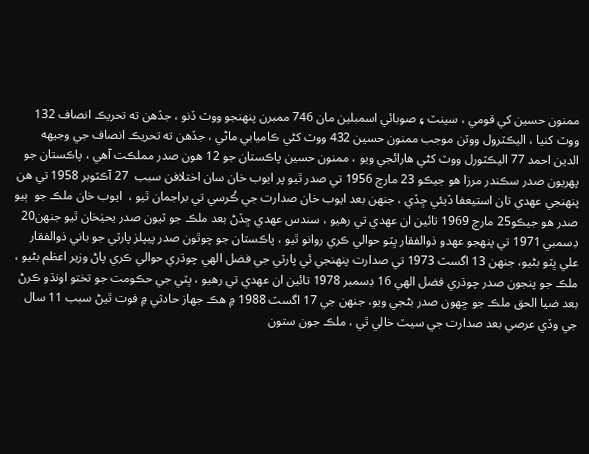ممنون حسين کي قومي ، سينٽ ۽ صوبائي اسمبلين مان 746 ممبرن پنهنجو ووٽ ڏنو ، جڏهن ته تحريڪ انصاف 132 ووٽ کنيا ، اليڪٽرول ووٽن موجب ممنون حسين 432 ووٽ کڻي ڪاميابي ماڻي ، جڏهن ته تحريڪ انصاف جي وجيهه الدين احمد 77 اليڪٽورل ووٽ کڻي هارائجي ويو ، ممنون حسين پاڪستان جو 12 هون صدر مملڪت آهي ، پاڪستان جو پهريون صدر سڪندر مرزا هو جيڪو 23 مارچ 1956 تي صدر ٿيو پر ايوب خان سان اختلافن سبب  27 آڪٽوبر 1958 تي هن پنهنجي عهدي تان استيعفا ڏيئي ڇڏي ، جنهن بعد ايوب خان صدارت جي ڪُرسي تي براجمان ٿيو ،  ايوب خان ملڪ جو  ٻيو صدر هو جيڪو25 مارچ 1969 تائين ان عهدي تي رهيو ، سندس عهدي ڇڏڻ بعد ملڪ جو ٽيون صدر يحيٰخان ٿيو جنهن20 ڊسمبي 1971 تي پنهجو عهدو ذوالفقار ڀٽو حوالي ڪري روانو ٿيو ، پاڪستان جو چوٿون صدر پيپلز پارٽي جو باني ذوالفقار علي ڀٽو بڻيو، جنهن 13 اگسٽ 1973 تي صدارت پنهنجي ئي پارٽي جي فضل الهي چوڌري حوالي ڪري پاڻ وزير اعظم بڻيو ، ملڪ جو پنجون صدر چوڌري فضل الهي 16 ڊسمبر 1978 تائين ان عهدي تي رهيو ، ڀٽي جي حڪومت جو تختو اونڌو ڪرڻ بعد ضيا الحق ملڪ جو ڇهون صدر بڻجي ويو، جنهن جي 17 اگسٽ 1988 ۾ هڪ جهاز حادثي ۾ فوت ٿيڻ سبب 11 سال جي وڏي عرصي بعد صدارت جي سيٽ خالي ٿي ، ملڪ جون ستون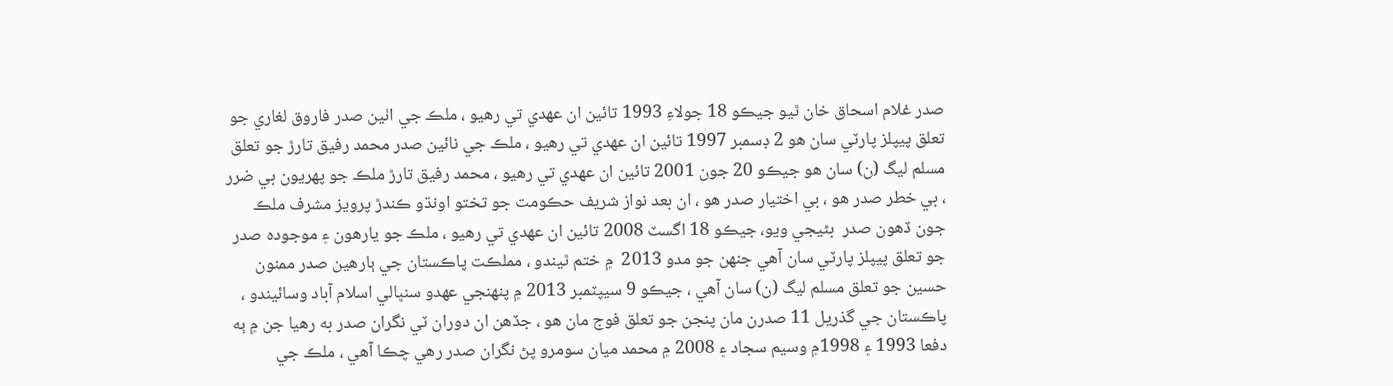صدر غلام اسحاق خان ٿيو جيڪو 18 جولاءِ 1993 تائين ان عهدي تي رهيو ، ملڪ جي اٺين صدر فاروق لغاري جو تعلق پيپلز پارٽي سان هو 2 ڊسمبر 1997 تائين ان عهدي تي رهيو ، ملڪ جي نائين صدر محمد رفيق تارڙ جو تعلق مسلم ليگ (ن) سان هو جيڪو 20 جون 2001 تائين ان عهدي تي رهيو ، محمد رفيق تارڙ ملڪ جو پهريون بي ضرر ، بي خطر صدر هو ، بي اختيار صدر هو ، ان بعد نواز شريف حڪومت جو تختو اونڌو ڪندڙ پرويز مشرف ملڪ جون ڏهون صدر  بڻيجي ويو، جيڪو 18 اگسٽ 2008 تائين ان عهدي تي رهيو ، ملڪ جو يارهون ۽ موجوده صدر جو تعلق پيپلز پارٽي سان آهي جنهن جو مدو 2013  ۾ ختم ٿيندو ، مملڪت پاڪستان جي ٻارهين صدر ممنون حسين جو تعلق مسلم ليگ (ن) سان آهي ، جيڪو 9 سيپٽمبر 2013 ۾ پنهنجي عهدو سنڀالي اسلام آباد وسائيندو ، پاڪستان جي گذريل 11 صدرن مان پنجن جو تعلق فوج مان هو ، جڏهن ان دوران ٽي نگران صدر به رهيا جن ۾ ٻه دفعا 1993 ۽ 1998۾ وسيم سجاد ۽ 2008 ۾ محمد ميان سومرو پڻ نگران صدر رهي چڪا آهي ، ملڪ جي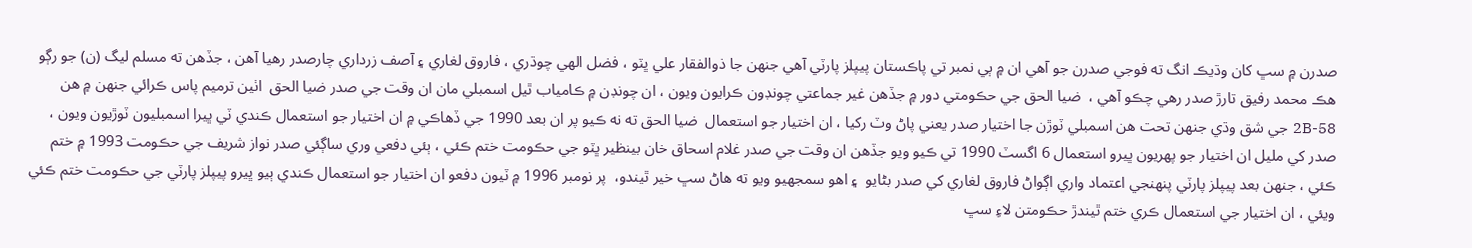صدرن ۾ سڀ کان وڌيڪ انگ ته فوجي صدرن جو آهي ان ۾ ٻي نمبر تي پاڪستان پيپلز پارٽي آهي جنهن جا ذوالفقار علي ڀٽو ، فضل الهي چوڌري ، فاروق لغاري ۽ آصف زرداري چارصدر رهيا آهن ، جڏهن ته مسلم ليگ (ن) جو رڳو هڪ محمد رفيق تارڙ صدر رهي چڪو آهي ،  ضيا الحق جي حڪومتي دور ۾ جڏهن غير جماعتي چونڊون ڪرايون ويون ، ان چونڊن ۾ ڪامياب ٿيل اسمبلي مان ان وقت جي صدر ضيا الحق  اٺين ترميم پاس ڪرائي جنهن ۾ هن 58-2B  جي شق وڌي جنهن تحت هن اسمبلي ٽوڙن جا اختيار صدر يعني پاڻ وٽ رکيا ، ان اختيار جو استعمال  ضيا الحق ته نه ڪيو پر ان بعد 1990 جي ڏهاڪي ۾ ان اختيار جو استعمال ڪندي ٽي ڀيرا اسمبليون ٽوڙيون ويون ، صدر کي مليل ان اختيار جو پهريون ڀيرو استعمال 6 اگسٽ 1990 تي ڪيو ويو جڏهن ان وقت جي صدر غلام اسحاق خان بينظير ڀٽو جي حڪومت ختم ڪئي ، ٻئي دفعي وري ساڳئي صدر نواز شريف جي حڪومت 1993 ۾ ختم ڪئي ، جنهن بعد پيپلز پارٽي پنهنجي اعتماد واري اڳواڻ فاروق لغاري کي صدر بڻايو  ۽ اهو سمجهيو ويو ته هاڻ سڀ خير ٿيندو،  پر نومبر 1996 ۾ ٽيون دفعو ان اختيار جو استعمال ڪندي ٻيو ڀيرو پيپلز پارٽي جي حڪومت ختم ڪئي ويئي ، ان اختيار جي استعمال ڪري ختم ٿيندڙ حڪومتن لاءِ سڀ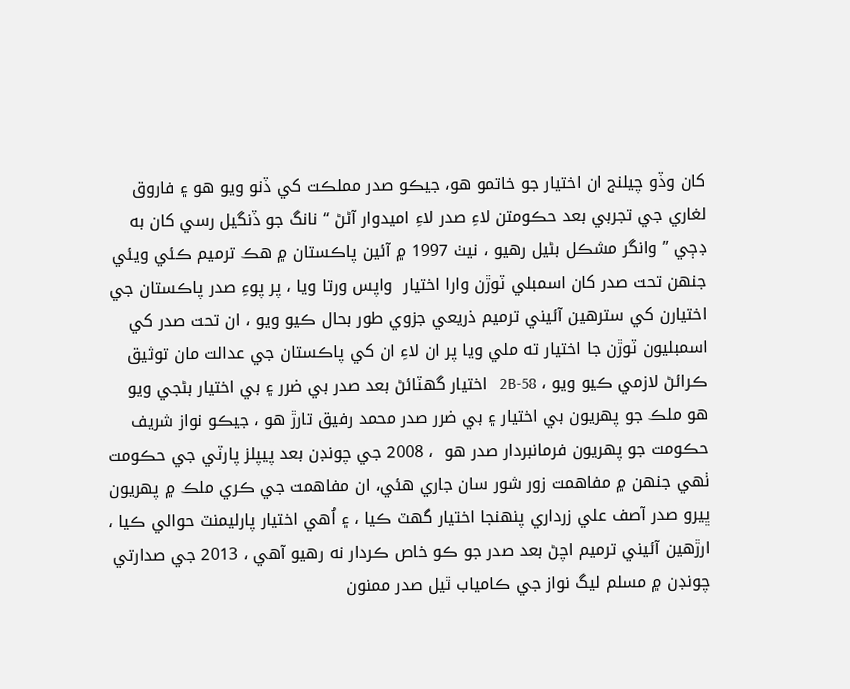کان وڏو چيلنج ان اختيار جو خاتمو هو، جيڪو صدر مملڪت کي ڏنو ويو هو ۽ فاروق لغاري جي تجربي بعد حڪومتن لاءِ صدر لاءِ اميدوار آڻڻ “ نانگ جو ڏنگيل رسي کان به ڊڄي ” وانگر مشڪل بڻيل رهيو ، نيٺ 1997 ۾ آئين پاڪستان ۾ هڪ ترميم ڪئي ويئي جنهن تحت صدر کان اسمبلي ٽوڙن وارا اختيار  واپس ورتا ويا ، پر پوءِ صدر پاڪستان جي اختيارن کي سترهين آئيني ترميم ذريعي جزوي طور بحال ڪيو ويو ، ان تحت صدر کي اسمبليون ٽوڙن جا اختيار ته ملي ويا پر ان لاءِ ان کي پاڪستان جي عدالت مان توثيق ڪرائڻ لازمي ڪيو ويو ، 58-2B   اختيار گهٽائڻ بعد صدر بي ضرر ۽ بي اختيار بڻجي ويو هو ملڪ جو پهريون بي اختيار ۽ بي ضرر صدر محمد رفيق تارڙ هو ، جيڪو نواز شريف حڪومت جو پهريون فرمانبردار صدر هو  ، 2008 جي چونڊن بعد پيپلز پارٽي جي حڪومت ٺهي جنهن ۾ مفاهمت زور شور سان جاري هئي، ان مفاهمت جي ڪري ملڪ ۾ پهريون ڀيرو صدر آصف علي زرداري پنهنجا اختيار گهٽ ڪيا ، ۽ اُهي اختيار پارليمنٽ حوالي ڪيا ، ارڙهين آئيني ترميم اچڻ بعد صدر جو ڪو خاص ڪردار نه رهيو آهي ، 2013 جي صدارتي چونڊن ۾ مسلم ليگ نواز جي ڪامياب ٿيل صدر ممنون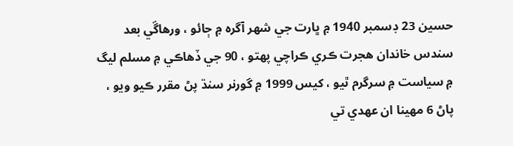حسين 23 ڊسمبر 1940 ۾ ڀارت جي شهر آگره ۾ ڄائو ، ورهاڱي بعد سندس خاندان هجرت ڪري ڪراچي پهتو ، 90 جي ڏهاڪي ۾ مسلم ليگ ۾ سياست ۾ سرگرم ٿيو ، کيس 1999 ۾ گورنر سنڌ پڻ مقرر ڪيو ويو ، پاڻ 6 مهينا ان عهدي تي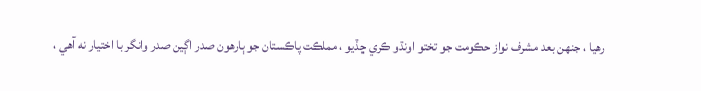رهيا ، جنهن بعد مشرف نواز حڪومت جو تختو اونڌو ڪري ڇڏيو ، مملڪت پاڪستان جو ٻارهون صدر اڳين صدر وانگر با اختيار نه آهي ،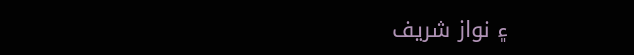۽ نواز شريف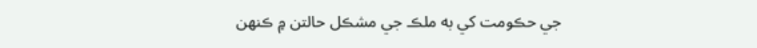جي حڪومت کي به ملڪ جي مشڪل حالتن ۾ ڪنهن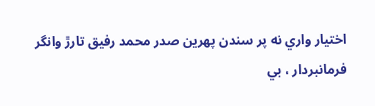اختيار واري نه پر سندن پهرين صدر محمد رفيق تارڙ وانگر فرمانبردار ، بي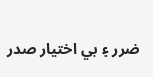ضرر ۽ بي اختيار صدر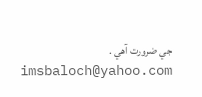جي ضرورت آهي .
imsbaloch@yahoo.com